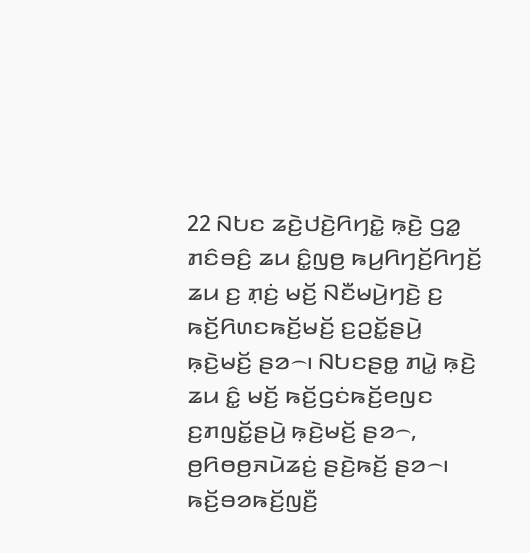22 ꤡꤝꤢ ꤘꤢꤧ꤬ꤓꤢꤧ꤬ꤖꤚꤢꤧ꤭ ꤒ꤫ꤢꤧ꤬ ꤞꤤ꤭ ꤊꤢꤨꤋꤢꤨ꤬ ꤘꤣ ꤢꤨ꤭ꤜꤥ꤬ ꤒꤣ꤬ꤖꤚꤢꤩ꤬ꤖꤚꤢꤩ꤬ ꤘꤣ ꤢ꤬ ꤊ꤫ꤢꤦ꤬ ꤗꤢꤩ꤬ ꤡꤢꤪꤗꤣꤧ꤬ꤚꤢꤧ꤬ ꤢ꤬ ꤒꤢꤩ꤬ꤖꤛꤢꤒꤢꤩ꤬ꤗꤢꤩ꤬ ꤢ꤬ꤑꤢꤩ꤭ꤔꤣꤧ꤬ ꤒ꤫ꤢꤧ꤬ꤗꤢꤩ꤬ ꤔꤤ꤮꤯ ꤡꤝꤢꤔꤥ꤭ ꤊꤣꤧ꤭ ꤒ꤫ꤢꤧ꤬ ꤘꤣ ꤢꤨ꤭ ꤗꤢꤩ꤬ ꤒꤢꤩ꤬ꤞꤢꤦꤒꤢꤩ꤬ꤕꤜꤢ ꤢ꤬ꤊꤜꤢꤩ꤭ꤔꤣꤧ꤬ ꤒ꤫ꤢꤧ꤬ꤗꤢꤩ꤬ ꤔꤤ꤮, ꤥ꤬ꤖꤥꤥ꤬ꤏꤣꤧꤘꤢꤦ꤬ ꤔꤢꤧ꤬ꤒꤢꤩ꤬ ꤔꤤ꤮꤯
ꤒꤢꤩ꤬ꤋꤤꤒꤢꤩ꤬ꤜꤢꤪ꤬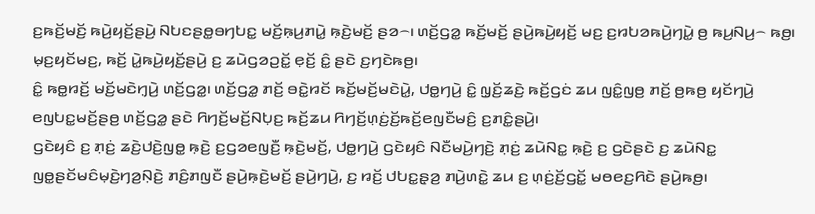ꤢ꤬ꤒꤢꤩ꤬ꤗꤢꤩ꤬ ꤒꤣꤧ꤬ꤟꤢꤩ꤬ꤔꤣꤧ꤬ ꤡꤝꤢꤔꤥ꤭ꤋꤚꤝꤢ꤭ ꤗꤢꤩ꤬ꤒ꤫ꤣ꤬ꤊꤣꤧ꤭ ꤒ꤫ꤢꤧ꤬ꤗꤢꤩ꤬ ꤔꤤ꤮꤯ ꤛꤢꤩ꤬ꤞꤤ꤭ ꤒꤢꤩ꤬ꤗꤢꤩ꤬ ꤔꤣꤧ꤬ꤒꤣꤧ꤬ꤟꤢꤩ꤬ ꤗꤢ꤬ ꤢ꤬ꤙꤝꤤꤒꤣꤧ꤬ꤚꤣꤧ꤭ ꤥ꤬ ꤒꤣ꤬ꤡꤣ꤬꤮ ꤒꤥ꤬꤯ ꤗ꤫ꤢ꤬ꤟꤢꤩꤗꤢ꤬, ꤒꤢꤩ꤬ ꤣꤧ꤭ꤒꤣꤧ꤬ꤟꤢꤩ꤬ꤔꤣꤧ꤬ ꤢ꤬ ꤘꤣꤧꤞꤤꤑꤢꤩ꤭ ꤕ꤫ꤢꤩ꤬ ꤢꤨ꤭ ꤔꤢꤧ ꤢ꤬ꤚꤢꤧꤒꤥ꤬꤯
ꤢꤨ꤭ ꤒꤥ꤭ꤙꤢꤩ꤬ ꤗꤢꤩ꤬ꤗꤢꤧꤚ꤫ꤣꤧ꤬ ꤛꤢꤩ꤬ꤞꤤ꤭꤯ ꤛꤢꤩ꤬ꤞꤤ꤭ ꤊꤢꤩ꤬ ꤋꤢꤧ꤭ꤙꤢꤩ ꤒꤢꤩ꤬ꤗꤢꤩ꤬ꤗꤢꤧꤣꤧ꤭, ꤓꤥ꤭ꤚꤣꤧ꤬ ꤢꤨ꤭ ꤜ꤫ꤢꤩ꤬ꤘꤢꤧ꤬ ꤒꤢꤩ꤬ꤞꤢꤦ ꤘꤣ ꤜꤢꤨ꤭ꤜꤥ꤬ ꤊꤢꤩ꤬ ꤥ꤬ꤒꤥ꤬ ꤟꤢꤩꤚꤣꤧ꤬ ꤕꤜꤝꤢ꤭ꤗꤢꤩ꤬ꤔꤥ꤬ ꤛꤢꤩ꤬ꤞꤤ꤭ ꤔꤢꤧ ꤖꤚꤢꤩ꤬ꤗꤢꤩ꤬ꤡꤝ꤫ꤢ꤬ ꤒꤢꤩ꤬ꤘꤣ ꤖꤚꤢꤩ꤬ꤛ꤫ꤢꤦ꤬ꤢꤩ꤬ꤒꤢꤩ꤬ꤕꤜꤢꤪꤗꤢꤨ꤬ ꤢ꤬ꤊꤢꤨ꤭ꤔꤣꤧ꤬꤯
ꤞꤢꤧꤟꤢꤨ ꤢ꤬ ꤊ꤫ꤢꤦ꤬ ꤘꤢꤧ꤬ꤓꤢꤧ꤬ꤜꤥ꤭ ꤒ꤫ꤢꤧ꤬ ꤢ꤬ꤞꤤꤕꤜꤢꤪ꤬ ꤒ꤫ꤢꤧ꤬ꤗꤢꤩ꤬, ꤓꤥ꤭ꤚꤣꤧ꤬ ꤞꤢꤧꤟꤢꤨ ꤡꤢꤪꤗꤣꤧ꤬ꤚꤢꤧ꤬ ꤊ꤫ꤢꤦ꤬ ꤘꤣꤧꤡꤢ꤭ ꤒ꤫ꤢꤧ꤬ ꤢ꤬ ꤞꤢꤧꤔꤢꤧ ꤢ꤬ ꤘꤣꤧꤡꤢ꤭ ꤜꤥ꤭ꤔꤢꤩꤗꤢꤨꤗ꤫ꤢꤧ꤬ꤚꤤ꤬ꤡ꤫ꤢꤧ꤬ ꤊꤢꤨ꤬ꤊꤜꤢꤪ ꤔꤣꤧ꤬ꤒ꤫ꤢꤧ꤬ꤗꤢꤩ꤬ ꤔꤣꤧ꤬ꤚꤣꤧ꤬, ꤢ꤬ ꤙꤢꤩ꤬ ꤓꤝꤢ꤭ꤔ꤫ꤤ꤬ ꤊꤣꤧ꤬ꤛꤢꤧ꤭ ꤘꤣ ꤢ꤬ ꤛ꤫ꤢꤦ꤬ꤢꤩ꤬ꤞꤢꤩ꤭ ꤗꤥꤕꤢ꤬ꤖꤢꤧ ꤔꤣꤧ꤬ꤒꤥ꤬꤯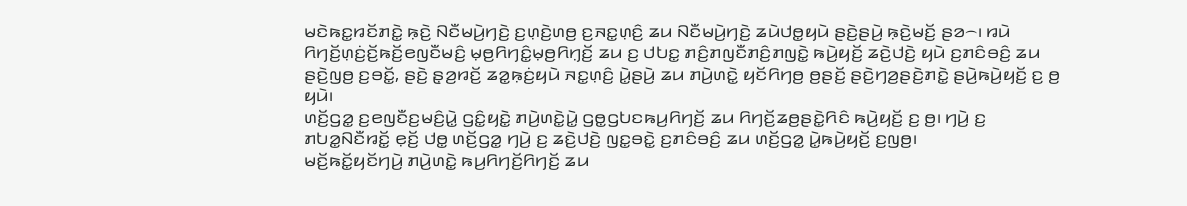ꤗꤢꤧꤒꤢ꤭ꤙꤢꤩꤊꤢꤧ꤭ ꤒ꤫ꤢꤧ꤬ ꤡꤢꤪꤗꤣꤧ꤬ꤚꤢꤧ꤬ ꤢ꤬ꤛ꤫ꤢꤧ꤬ꤛꤥ꤬ ꤢ꤬ꤏꤢ꤭ꤛ꤫ꤢꤨ꤬ ꤘꤣ ꤡꤢꤪꤗꤣꤧ꤬ꤚꤢꤧ꤬ ꤘꤣꤧꤓꤥ꤭ꤟꤣꤧ ꤔꤢꤧ꤬ꤔꤣꤧ꤬ ꤒ꤫ꤢꤧ꤬ꤗꤢꤩ꤬ ꤔꤤ꤮꤯ ꤙꤣꤧ ꤖꤚꤢꤩ꤬ꤛ꤫ꤢꤦ꤬ꤢꤩ꤬ꤒꤢꤩ꤬ꤕꤜꤢꤪꤗꤢꤨ꤬ ꤗ꤫ꤥ꤬ꤖꤚꤢꤨ꤭ꤗ꤫ꤥ꤬ꤖꤚ꤫ꤢꤩ꤬ ꤘꤣ ꤢ꤬ ꤓꤝꤢ꤭ ꤊꤢꤨ꤬ꤊꤜꤢꤪꤊꤢꤨ꤬ꤊꤜꤢꤧ꤭ ꤒꤣꤧ꤬ꤟꤢꤩ꤬ ꤘꤢꤧ꤬ꤓꤢꤧ꤬ ꤟꤣꤧ ꤢ꤬ꤊꤢꤨꤋꤢꤨ꤬ ꤘꤣ ꤔꤢꤧ꤬ꤜꤥ꤬ ꤢ꤬ꤋꤢꤩ꤭, ꤔꤢꤧ꤬ ꤔ꤫ꤤ꤬ꤙꤢꤩ꤬ ꤘꤤ꤭ꤒ꤫ꤢꤦ꤬ꤟꤣꤧ ꤏꤢ꤭ꤛ꤫ꤢꤨ꤬ ꤣꤧ꤭ꤔꤣꤧ꤬ ꤘꤣ ꤊꤣꤧ꤬ꤛꤢꤧ꤭ ꤟꤢꤩꤖꤚꤥ꤬ ꤥ꤬ꤔꤢꤩ꤬ ꤔꤢꤧ꤬ꤚꤤ꤬ꤔꤢꤧ꤬ꤊꤢꤧ꤭ ꤔꤣꤧ꤬ꤒꤣꤧ꤬ꤟꤢꤩ꤬ ꤢ꤬ ꤥ꤬ ꤟꤣꤧ꤯
ꤛꤢꤩ꤬ꤞꤤ꤭ ꤢ꤬ꤕꤜꤢꤪꤢ꤬ꤗꤢꤨ꤬ꤣꤧ꤭ ꤞꤢꤨ꤭ꤟꤢꤧ꤭ ꤊꤣꤧ꤬ꤛꤢꤧ꤭ꤣꤧ꤭ ꤞꤥ꤭ꤞꤝꤢꤒꤣ꤬ꤖꤚꤢꤩ꤬ ꤘꤣ ꤖꤚꤢꤩ꤬ꤘꤥ꤬ꤔꤢꤧ꤭ꤖꤢꤨ ꤒꤣꤧ꤬ꤟꤢꤩ꤬ ꤢ꤬ ꤥ꤬꤯ ꤚꤣꤧ꤬ ꤢ꤬ ꤊꤝꤤ꤭ꤡꤢꤪꤙꤢꤩ꤭ ꤕ꤫ꤢꤩ꤬ ꤓꤥ꤭ ꤛꤢꤩ꤬ꤞꤤ꤭ ꤚꤣꤧ꤬ ꤢ꤬ ꤘꤢꤧ꤬ꤓꤢꤧ꤬ ꤜꤢ꤭ꤋꤢꤧ꤭ ꤢ꤬ꤊꤢꤨꤋꤢꤨ꤬ ꤘꤣ ꤛꤢꤩ꤬ꤞꤤ꤭ ꤣꤧ꤭ꤒꤣꤧ꤬ꤟꤢꤩ꤬ ꤢ꤬ꤜꤥ꤬꤯
ꤗꤢꤩ꤬ꤒꤢꤩ꤭ꤟꤢꤩꤚꤣꤧ꤬ ꤊꤣꤧ꤬ꤛꤢꤧ꤭ ꤒꤣ꤬ꤖꤚꤢꤩ꤬ꤖꤚꤢꤩ꤬ ꤘꤣ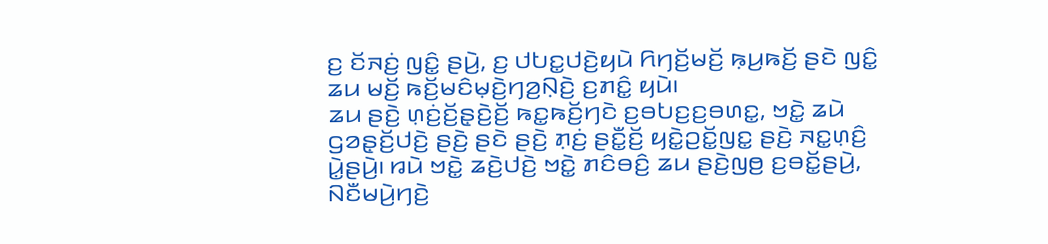ꤢ꤬ ꤢꤩꤏꤢꤦ꤬ ꤜꤢꤨ꤭ ꤔꤣꤧ꤬, ꤢ꤬ ꤓꤝꤢ꤭ꤓꤢꤧ꤬ꤟꤣꤧ ꤖꤚꤢꤩ꤬ꤗꤢꤩ꤬ ꤒ꤫ꤣ꤬ꤒꤢꤩ꤬ ꤔꤢꤧ ꤜꤢꤨ꤭ ꤘꤣ ꤗꤢꤩ꤬ ꤒꤢꤩ꤬ꤗꤢꤨꤗ꤫ꤢꤧ꤬ꤚꤤ꤬ꤡ꤫ꤢꤧ꤬ ꤢ꤬ꤊꤢꤨ꤭ ꤟꤣꤧ꤯
ꤘꤣ ꤔꤢꤧ꤬ ꤛ꤫ꤢꤦ꤬ꤢꤩ꤬ꤔ꤫ꤢꤧ꤬ꤢꤩ꤬ ꤒꤢ꤭ꤒꤢꤩ꤬ꤚꤢꤧ ꤢ꤬ꤋꤝꤢ꤬ꤢ꤬ꤋꤛꤢ꤭, ꤠꤢꤧ꤭ ꤘꤣꤧ ꤞꤤꤔ꤫ꤢꤩ꤬ꤓꤢꤧ꤬ ꤔꤢꤧ꤬ ꤔꤢꤧ ꤔꤢꤧ꤬ ꤊ꤫ꤢꤦ꤬ ꤔꤢꤪ꤭ꤢꤩ꤬ ꤟꤢꤧ꤭ꤑꤢꤩ꤭ꤜꤢ꤭ ꤔꤢꤧ꤬ ꤏꤢ꤭ꤛ꤫ꤢꤨ꤬ ꤣꤧ꤭ꤔꤣꤧ꤬꤯ ꤙꤣꤧ ꤠꤢꤧ꤭ ꤘꤢꤧ꤬ꤓꤢꤧ꤬ ꤠꤢꤧ꤭ ꤊꤢꤨꤋꤢꤨ꤬ ꤘꤣ ꤔꤢꤧ꤬ꤜꤥ꤬ ꤢ꤬ꤋꤢꤩ꤭ꤔꤣꤧ꤬, ꤡꤢꤪꤗꤣꤧ꤬ꤚꤢꤧ꤬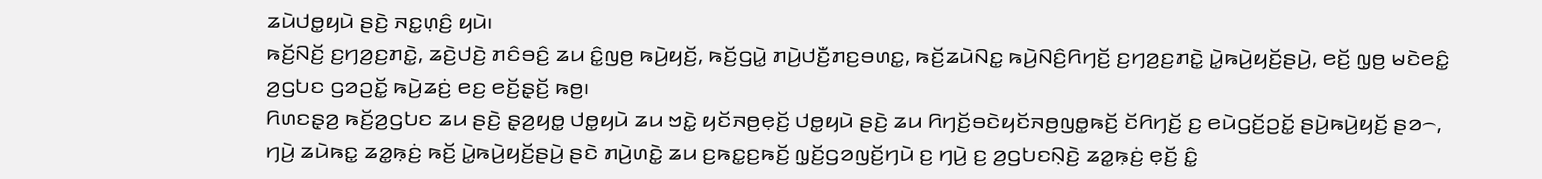ꤘꤣꤧꤓꤥ꤭ꤟꤣꤧ ꤔꤢꤧ꤬ ꤏꤢ꤭ꤛ꤫ꤢꤨ꤬ ꤟꤣꤧ꤯
ꤒꤢꤩ꤬ꤡꤢꤩ꤬ ꤢ꤬ꤚꤤ꤬ꤢ꤬ꤊꤢꤧ꤭, ꤘꤢꤧ꤬ꤓꤢꤧ꤬ ꤊꤢꤨꤋꤢꤨ꤬ ꤘꤣ ꤢꤨ꤭ꤜꤥ꤬ ꤒꤣꤧ꤬ꤟꤢꤩ꤬, ꤒꤢꤩ꤬ꤞꤣꤧ꤭ ꤊꤣꤧ꤬ꤓꤢꤪ꤬ꤊꤢ꤬ꤋꤛꤢ꤭, ꤒꤢꤩ꤬ꤘꤣꤧꤡꤢ꤭ ꤒꤣꤧ꤬ꤡꤢꤨ꤬ꤖꤚꤢꤩ꤬ ꤢ꤬ꤚꤤ꤬ꤢ꤬ꤊꤢꤧ꤭ ꤣꤧ꤭ꤒꤣꤧ꤬ꤟꤢꤩ꤬ꤔꤣꤧ꤬, ꤕꤢꤩ꤬ ꤜ꤫ꤥ꤬ ꤗꤢꤧꤕꤢꤨ꤭ ꤤ꤬ꤞꤝꤢ ꤞꤤꤑꤢꤩ꤭ ꤒꤣꤧ꤬ꤘꤢꤦ꤬ ꤕꤢ꤬ ꤕꤢꤩ꤬ꤔ꤫ꤢꤩ꤬ ꤒꤥ꤬꤯
ꤖꤛꤢꤔ꤫ꤤ꤬ ꤒꤢꤩ꤬ꤤ꤬ꤞꤝꤢ ꤘꤣ ꤔꤢꤧ꤬ ꤔ꤫ꤤ꤬ꤟꤥ꤭ ꤓꤥ꤭ꤟꤣꤧ ꤘꤣ ꤠꤢꤧ꤭ ꤟꤢꤩꤏꤥ꤬ꤕ꤫ꤢꤩ꤬ ꤓꤥ꤭ꤟꤣꤧ ꤔꤢꤧ꤬ ꤘꤣ ꤖꤚꤢꤩ꤬ꤋꤢꤧꤟꤢꤩꤏꤥ꤬ꤜꤥ꤭ꤒꤢꤩ꤬ ꤢꤩꤖꤚꤢꤩ꤬ ꤢ꤬ ꤕꤣꤧꤞꤢꤩ꤬ꤑꤢꤩ꤭ ꤔꤣꤧ꤬ꤒꤣꤧ꤬ꤟꤢꤩ꤬ ꤔꤤ꤮, ꤚꤣꤧ꤬ ꤘꤣꤧꤒꤢ꤭ ꤘꤤ꤭ꤒ꤫ꤢꤦ꤬ ꤒꤢꤩ꤬ ꤣꤧ꤭ꤒꤣꤧ꤬ꤟꤢꤩ꤬ꤔꤣꤧ꤬ ꤔꤢꤧ ꤊꤣꤧ꤬ꤛꤢꤧ꤭ ꤘꤣ ꤢ꤬ꤒꤢ꤭ꤢ꤬ꤒꤢꤩ꤬ ꤜ꤫ꤢꤩ꤬ꤞꤤꤜꤢꤩ꤬ꤚꤣꤧ ꤢ꤬ ꤚꤣꤧ꤬ ꤢ꤬ ꤤ꤬ꤞꤝꤢꤡ꤫ꤢꤧ꤬ ꤘꤤ꤭ꤒ꤫ꤢꤦ꤬ ꤕ꤫ꤢꤩ꤬ ꤢꤨ꤭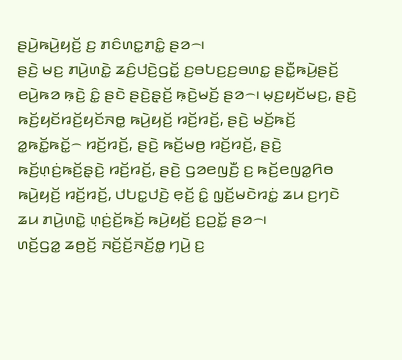ꤔꤣꤧ꤬ꤒꤣꤧ꤬ꤟꤢꤩ꤬ ꤢ꤬ ꤊꤢꤨꤛꤢ꤭ꤊꤢꤨ꤭ ꤔꤤ꤮꤯
ꤔꤢꤧ꤬ ꤗꤢ꤬ ꤊꤣꤧ꤬ꤛꤢꤧ꤭ ꤘꤢꤨ꤬ꤓꤢꤧ꤬ꤞꤢꤩ꤭ ꤢ꤬ꤋꤝꤢ꤬ꤢ꤬ꤋꤛꤢ꤭ ꤔꤢꤪ꤭ꤒꤣꤧ꤬ꤔꤢꤩ꤬ ꤕꤣꤧ꤬ꤒꤤ ꤒ꤫ꤢꤧ꤬ ꤢꤨ꤭ ꤔꤢꤧ ꤔꤢꤧ꤬ꤔ꤫ꤢꤩ꤬ ꤒ꤫ꤢꤧ꤬ꤗꤢꤩ꤬ ꤔꤤ꤮꤯ ꤗ꤫ꤢ꤬ꤟꤢꤩꤗꤢ꤬, ꤔꤢꤧ꤬ ꤒꤢꤩ꤬ꤟꤢꤩꤙꤢꤩ꤬ꤟꤢꤩꤏꤥ꤭ ꤒꤣꤧ꤬ꤟꤢꤩ꤬ ꤙꤢꤩ꤬ꤙꤢꤩ꤬, ꤔꤢꤧ꤬ ꤗꤢꤩ꤬ꤒꤢꤩ꤬ ꤤ꤭ꤒꤢꤩ꤭ꤒꤢꤩ꤭꤮ ꤙꤢꤩ꤬ꤙꤢꤩ꤬, ꤔꤢꤧ꤬ ꤒꤢꤩ꤬ꤗꤥ꤬ ꤙꤢꤩ꤬ꤙꤢꤩ꤬, ꤔꤢꤧ꤬ ꤒꤢꤩ꤬ꤛ꤫ꤢꤦ꤬ꤒꤢꤩ꤬ꤔ꤫ꤢꤧ꤬ ꤙꤢꤩ꤬ꤙꤢꤩ꤬, ꤔꤢꤧ꤬ ꤞꤤꤕꤜꤢꤪ꤬ ꤢ꤬ ꤒꤢꤩ꤬ꤕꤜꤤ꤭ꤖꤥ ꤒꤣꤧ꤬ꤟꤢꤩ꤬ ꤙꤢꤩ꤬ꤙꤢꤩ꤬, ꤓꤝꤢ꤭ꤓꤢꤧ꤬ ꤕ꤫ꤢꤩ꤬ ꤢꤨ꤭ ꤜ꤫ꤢꤩ꤬ꤗꤢꤧꤙꤢꤦ꤭ ꤘꤣ ꤢ꤬ꤚꤢꤧ ꤘꤣ ꤊꤣꤧ꤬ꤛꤢꤧ꤭ ꤛ꤫ꤢꤦ꤬ꤢꤩ꤬ꤒꤢꤩ꤬ ꤒꤣꤧ꤬ꤟꤢꤩ꤬ ꤢ꤬ꤑꤢꤩ꤭ ꤔꤤ꤮꤯
ꤛꤢꤩ꤬ꤞꤤ꤭ ꤘꤥ꤬ꤢꤩ꤬ ꤏꤢꤩ꤬ꤢꤩ꤬ꤏꤢꤩ꤬ꤥ꤭ ꤚꤣꤧ꤬ ꤢ꤬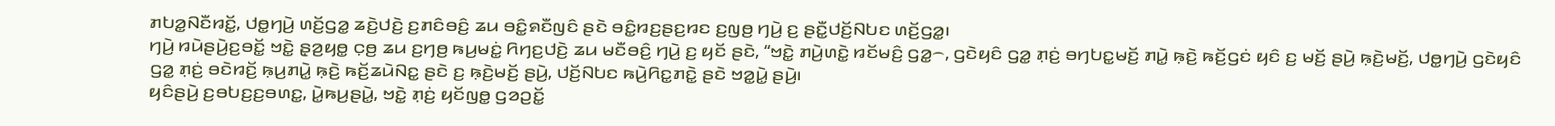ꤊꤝꤤ꤭ꤡꤢꤪꤙꤢꤩ꤭, ꤓꤥ꤭ꤚꤣꤧ꤬ ꤛꤢꤩ꤬ꤞꤤ꤭ ꤘꤢꤧ꤬ꤓꤢꤧ꤬ ꤢ꤬ꤊꤢꤨꤋꤢꤨ꤬ ꤘꤣ ꤋꤢꤨ꤭ꤎꤢꤪꤜꤢꤨ ꤔꤢꤧ ꤋꤢꤨ꤭ꤙꤢ꤬ꤔꤢ꤬ꤙꤢ ꤢ꤬ꤜꤥ꤬ ꤚꤣꤧ꤬ ꤢ꤬ ꤔꤢꤪ꤭ꤓꤢꤩ꤬ꤡꤝꤢ ꤛꤢꤩ꤬ꤞꤤ꤭꤯
ꤚꤣꤧ꤬ ꤙꤣꤧꤔꤣꤧ꤬ꤢ꤬ꤋꤢꤩ꤭ ꤠꤢꤧ꤭ ꤔ꤫ꤤ꤬ꤟꤥ꤭ ꤍ꤫ꤥ꤬ ꤘꤣ ꤢ꤬ꤚꤥ꤬ ꤒꤣ꤬ꤗꤢꤦ꤭ ꤖꤚꤢ꤬ꤓꤢꤧ꤬ ꤘꤣ ꤗꤢꤪꤋꤢꤨ꤬ ꤚꤣꤧ꤬ ꤢ꤬ ꤟꤢꤩ ꤔꤢꤧ, “ꤠꤢꤧ꤭ ꤊꤣꤧ꤬ꤛꤢꤧ꤭ ꤙꤢꤩꤗꤢꤨ꤬ ꤞꤤ꤭꤮, ꤞꤢꤧꤟꤢꤨ ꤞꤤ꤭ ꤊ꤫ꤢꤦ꤬ ꤋꤚꤝꤢ꤭ꤗꤢꤩ꤬ ꤊꤣꤧ꤭ ꤒ꤫ꤢꤧ꤬ ꤒꤢꤩ꤬ꤞꤢꤦ ꤟꤢꤨ ꤢ꤬ ꤗꤢꤩ꤬ ꤔꤣꤧ꤬ ꤒ꤫ꤢꤧ꤬ꤗꤢꤩ꤬, ꤓꤥ꤭ꤚꤣꤧ꤬ ꤞꤢꤧꤟꤢꤨ ꤞꤤ꤭ ꤊ꤫ꤢꤦ꤬ ꤋꤢꤧꤙꤢꤩ꤬ ꤒ꤫ꤣ꤬ꤊꤣꤧ꤭ ꤒ꤫ꤢꤧ꤬ ꤒꤢꤩ꤬ꤘꤣꤧꤡꤢ꤭ ꤔꤢꤧ ꤢ꤬ ꤒ꤫ꤢꤧ꤬ꤗꤢꤩ꤬ ꤔꤣꤧ꤬, ꤓꤢꤩ꤬ꤡꤝꤢ ꤒꤣꤧ꤬ꤖꤢ꤭ꤊꤢꤧ꤭ ꤔꤢꤧ ꤠꤤ꤭ꤣꤧ꤭ ꤔꤣꤧ꤬꤯
ꤟꤢꤨꤔꤣꤧ꤬ ꤢ꤬ꤋꤝꤢ꤬ꤢ꤬ꤋꤛꤢ꤭, ꤣꤧ꤭ꤒꤣ꤬ꤔꤣꤧ꤭, ꤠꤢꤧ꤭ ꤊ꤫ꤢꤦ꤬ ꤟꤢꤩꤜꤥ꤭ ꤞꤤꤑꤢꤩ꤭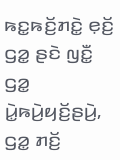ꤒꤢ꤭ꤒꤢꤩ꤬ꤊꤢꤧ꤭ ꤕ꤫ꤢꤩ꤬ ꤞꤤ꤭ ꤔꤢꤧ ꤜꤢꤪ꤭ ꤞꤤ꤭ ꤣꤧ꤭ꤒꤣꤧ꤬ꤟꤢꤩ꤬ꤔꤣꤧ꤬, ꤞꤤ꤭ ꤊꤢꤩ꤬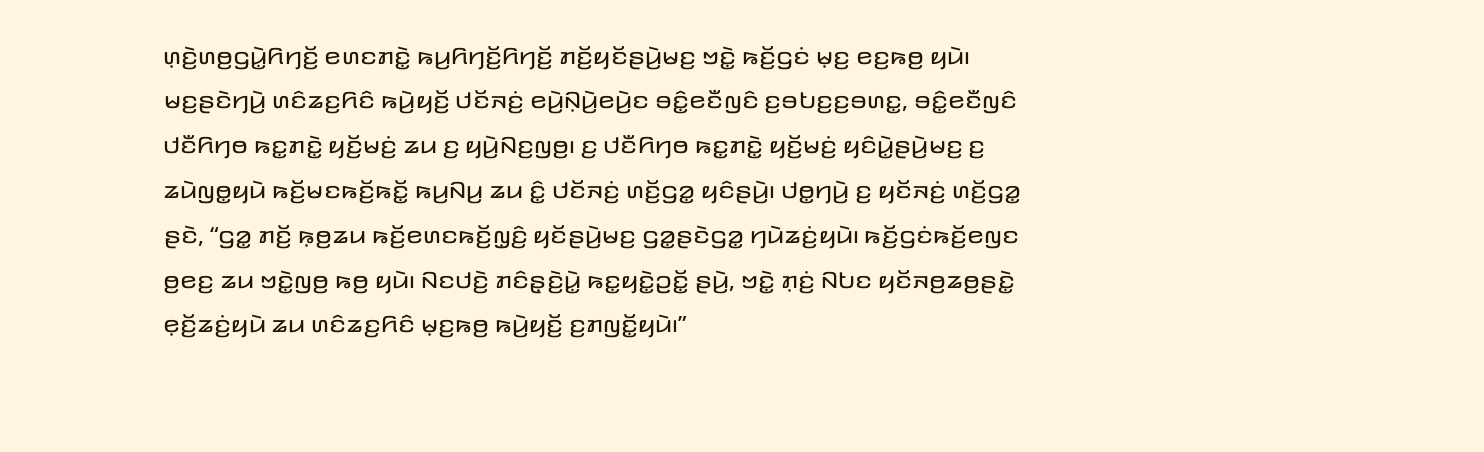ꤛ꤫ꤢꤧ꤬ꤛꤥ꤬ꤞꤣꤧ꤭ꤖꤚꤢꤩ꤬ ꤕꤛꤢꤊꤢꤧ꤭ ꤒꤣ꤬ꤖꤚꤢꤩ꤬ꤖꤚꤢꤩ꤬ ꤊꤢꤩ꤬ꤟꤢꤩꤔꤣꤧ꤬ꤗꤢ꤬ ꤠꤢꤧ꤭ ꤒꤢꤩ꤬ꤞꤢꤦ ꤗ꤫ꤢ꤬ ꤕꤢ꤬ꤒꤥ꤬ ꤟꤣꤧ꤯
ꤗꤢ꤬ꤔꤢꤧꤚꤣꤧ꤬ ꤛꤢꤨꤘꤢ꤬ꤖꤢꤨ ꤒꤣꤧ꤬ꤟꤢꤩ꤬ ꤓꤢꤩꤏꤢꤦ꤬ ꤕꤣꤧ꤬ꤡ꤫ꤣꤧ꤬ꤕꤣꤧ꤬ꤢ ꤋꤢꤨ꤭ꤕꤢꤪꤜꤢꤨ ꤢ꤬ꤋꤝꤢ꤬ꤢ꤬ꤋꤛꤢ꤭, ꤋꤢꤨ꤭ꤕꤢꤪꤜꤢꤨ ꤓꤢꤪꤖꤚꤥ ꤒꤢ꤭ꤊꤢꤧ꤭ ꤟꤢꤩ꤬ꤗꤢꤦ꤬ ꤘꤣ ꤢ꤬ ꤟꤣꤧ꤬ꤡꤢ꤬ꤜꤥ꤬꤯ ꤢ꤬ ꤓꤢꤪꤖꤚꤥ ꤒꤢ꤭ꤊꤢꤧ꤭ ꤟꤢꤩ꤬ꤗꤢꤦ꤬ ꤟꤢꤨꤣꤧ꤭ꤔꤣꤧ꤬ꤗꤢ꤬ ꤢ꤬ ꤘꤣꤧꤜꤥ꤭ꤟꤣꤧ ꤒꤢꤩ꤬ꤗꤢꤒꤢꤩ꤬ꤒꤢꤩ꤭ ꤒꤣ꤬ꤡꤣ꤬ ꤘꤣ ꤢꤨ꤭ ꤓꤢꤩꤏꤢꤦ꤬ ꤛꤢꤩ꤬ꤞꤤ꤭ ꤟꤢꤨꤔꤣꤧ꤬꤯ ꤓꤥ꤭ꤚꤣꤧ꤬ ꤢ꤬ ꤟꤢꤩꤏꤢꤦ꤬ ꤛꤢꤩ꤬ꤞꤤ꤭ ꤔꤢꤧ, “ꤞꤤ꤭ ꤊꤢꤩ꤬ ꤒ꤫ꤥ꤬ꤘꤣ ꤒꤢꤩ꤬ꤕꤛꤢꤒꤢꤩ꤬ꤜ꤫ꤢꤨ꤬ ꤟꤢꤩꤔꤣꤧ꤬ꤗꤢ꤬ ꤞꤤ꤭ꤔꤢꤧꤞꤤ꤭ ꤚꤣꤧꤘꤢꤦ꤬ꤟꤣꤧ꤯ ꤒꤢꤩ꤬ꤞꤢꤦꤒꤢꤩ꤬ꤕꤜꤢ ꤥ꤬ꤕꤢ꤬ ꤘꤣ ꤠꤢꤧ꤭ꤜꤥ꤬ ꤒꤥ꤬ ꤟꤣꤧ꤯ ꤡꤢꤓꤢꤧ꤬ ꤊꤢꤨꤔ꤫ꤢꤧ꤬ꤣꤧ꤭ ꤒꤢ꤭ꤟꤢꤧ꤭ꤑꤢꤩ꤭ ꤔꤣꤧ꤬, ꤠꤢꤧ꤭ ꤊ꤫ꤢꤦ꤬ ꤡꤝꤢ ꤟꤢꤩꤏꤥ꤬ꤘꤥ꤬ꤔꤢꤧ꤭ ꤕ꤫ꤢꤩ꤬ꤘꤢꤦ꤬ꤟꤣꤧ ꤘꤣ ꤛꤢꤨꤘꤢ꤬ꤖꤢꤨ ꤗ꤫ꤢ꤬ꤒꤥ꤬ ꤒꤣꤧ꤬ꤟꤢꤩ꤬ ꤢ꤬ꤊꤜꤢꤩ꤭ꤟꤣꤧ꤯”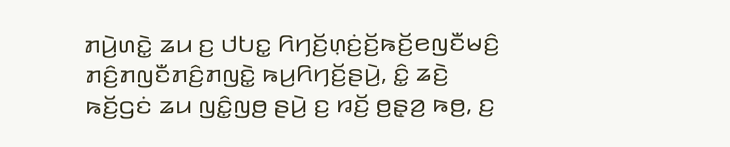ꤊꤣꤧ꤬ꤛꤢꤧ꤭ ꤘꤣ ꤢ꤬ ꤓꤝꤢ꤭ ꤖꤚꤢꤩ꤬ꤛ꤫ꤢꤦ꤬ꤢꤩ꤬ꤒꤢꤩ꤬ꤕꤜꤢꤪꤗꤢꤨ꤬ ꤊꤢꤨ꤬ꤊꤜꤢꤪꤊꤢꤨ꤬ꤊꤜꤢꤧ꤭ ꤒꤣ꤬ꤖꤚꤢꤩ꤬ꤔꤣꤧ꤬, ꤢꤨ꤭ ꤘꤢꤧ꤬ ꤒꤢꤩ꤬ꤞꤢꤦ ꤘꤣ ꤜꤢꤨ꤭ꤜꤥ꤬ ꤔꤣꤧ꤬ ꤢ꤬ ꤙꤢꤩ꤬ ꤥ꤬ꤔ꤫ꤤ꤬ ꤒꤥ꤬, ꤢ꤬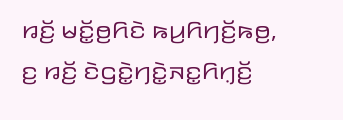ꤙꤢꤩ꤬ ꤗꤢꤩ꤭ꤥ꤬ꤖꤢꤧ ꤒꤣ꤬ꤖꤚꤢꤩ꤬ꤒꤥ꤬, ꤢ꤬ ꤙꤢꤩ꤬ ꤢꤧꤞꤢꤧ꤭ꤚꤢꤧ꤭ꤏꤢ꤭ꤖꤚ꤫ꤢꤩ꤬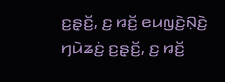ꤢ꤬ꤔ꤫ꤢꤩ꤬, ꤢ꤬ ꤙꤢꤩ꤬ ꤕꤣꤜꤢꤧ꤬ꤡ꤫ꤢꤧ꤬ ꤚꤣꤧꤘꤢꤦ꤬ ꤢ꤬ꤔ꤫ꤢꤩ꤬, ꤢ꤬ ꤙꤢꤩ꤬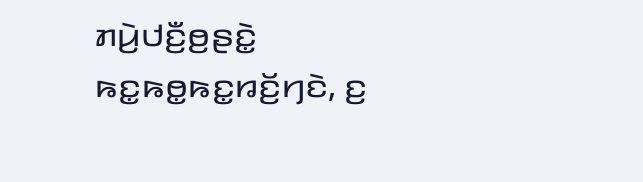ꤊꤣꤧ꤬ꤓꤢꤪ꤬ꤥ꤬ꤔꤢꤧ꤭ ꤒꤢ꤭ꤒꤥ꤭ꤒꤢ꤭ꤙꤢꤩ꤬ꤚꤢꤧ, ꤢ꤬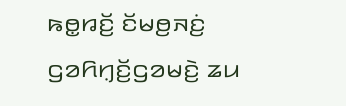ꤒꤥ꤭ꤙꤢꤩ꤬ ꤢꤩꤗꤥ꤬ꤏꤢꤦ꤬ ꤞꤤꤖꤚ꤫ꤢꤩ꤬ꤞꤤꤗꤢꤧ꤬ ꤘꤣ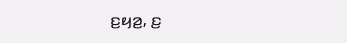ꤢ꤬ꤟꤤ꤬, ꤢ꤬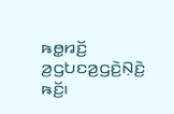ꤒꤥ꤭ꤙꤢꤩ꤬ ꤤ꤬ꤞꤝꤢꤤ꤬ꤞꤢꤧ꤬ꤡ꤫ꤢꤧ꤬ ꤒꤢꤩ꤬꤯